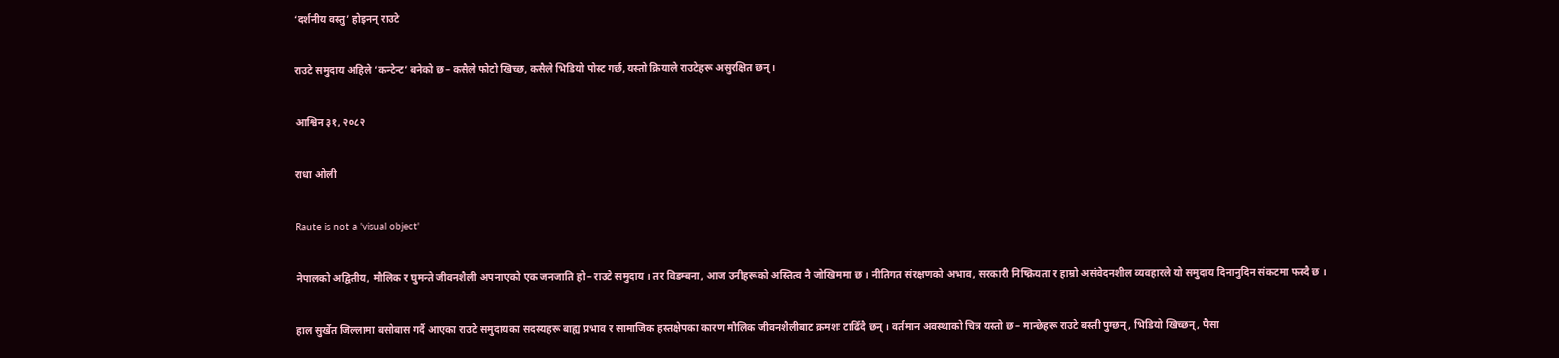‘दर्शनीय वस्तु’ होइनन् राउटे

राउटे समुदाय अहिले ‘कन्टेन्ट’ बनेको छ– कसैले फोटो खिच्छ, कसैले भिडियो पोस्ट गर्छ, यस्तो क्रियाले राउटेहरू असुरक्षित छन् ।

आश्विन ३१, २०८२

राधा ओली

Raute is not a 'visual object'

नेपालको अद्वितीय, मौलिक र घुमन्ते जीवनशैली अपनाएको एक जनजाति हो– राउटे समुदाय । तर विडम्बना, आज उनीहरूको अस्तित्व नै जोखिममा छ । नीतिगत संरक्षणको अभाव, सरकारी निष्क्रियता र हाम्रो असंवेदनशील व्यवहारले यो समुदाय दिनानुदिन संकटमा फस्दै छ ।

हाल सुर्खेत जिल्लामा बसोबास गर्दै आएका राउटे समुदायका सदस्यहरू बाह्य प्रभाव र सामाजिक हस्तक्षेपका कारण मौलिक जीवनशैलीबाट क्रमशः टाढिँदै छन् । वर्तमान अवस्थाको चित्र यस्तो छ– मान्छेहरू राउटे बस्ती पुग्छन्, भिडियो खिच्छन्, पैसा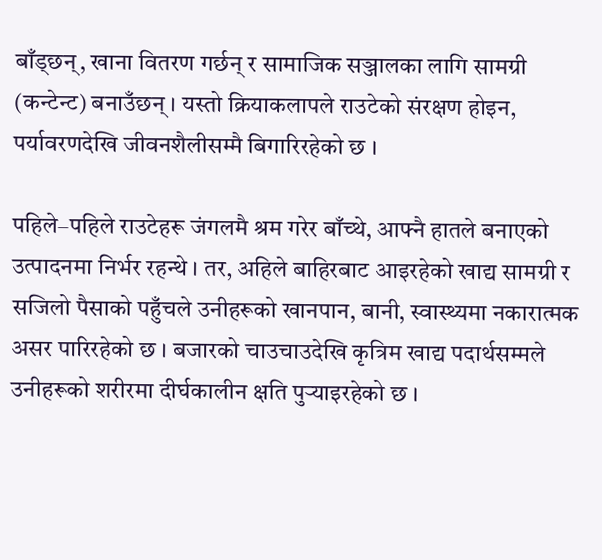बाँड्छन्, खाना वितरण गर्छन् र सामाजिक सञ्जालका लागि सामग्री (कन्टेन्ट) बनाउँछन् । यस्तो क्रियाकलापले राउटेको संरक्षण होइन, पर्यावरणदेखि जीवनशैलीसम्मै बिगारिरहेको छ ।

पहिले–पहिले राउटेहरू जंगलमै श्रम गरेर बाँच्थे, आफ्नै हातले बनाएको उत्पादनमा निर्भर रहन्थे । तर, अहिले बाहिरबाट आइरहेको खाद्य सामग्री र सजिलो पैसाको पहुँचले उनीहरूको खानपान, बानी, स्वास्थ्यमा नकारात्मक असर पारिरहेको छ । बजारको चाउचाउदेखि कृत्रिम खाद्य पदार्थसम्मले उनीहरूको शरीरमा दीर्घकालीन क्षति पुर्‍याइरहेको छ ।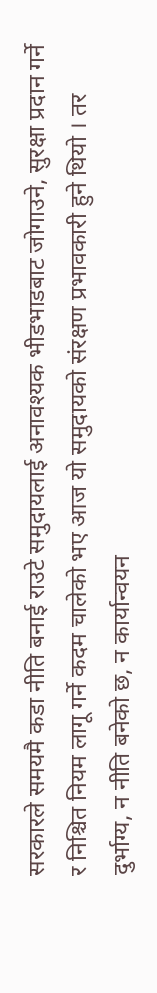सरकारले समयमै कडा नीति बनाई राउटे समुदायलाई अनावश्यक भीडभाडबाट जोगाउने, सुरक्षा प्रदान गर्ने र निश्चित नियम लागू गर्ने कदम चालेको भए आज यो समुदायको संरक्षण प्रभावकारी हुने थियो । तर दुर्भाग्य, न नीति बनेको छ, न कार्यान्वयन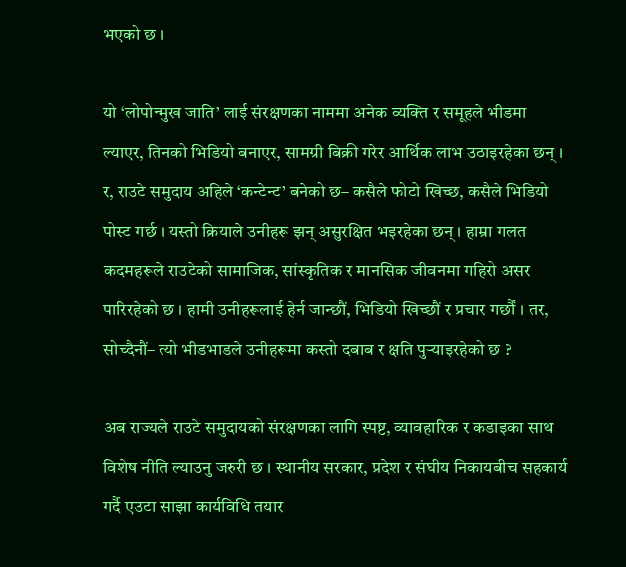भएको छ ।

यो ‘लोपोन्मुख जाति’ लाई संरक्षणका नाममा अनेक व्यक्ति र समूहले भीडमा ल्याएर, तिनको भिडियो बनाएर, सामग्री बिक्री गरेर आर्थिक लाभ उठाइरहेका छन् । र, राउटे समुदाय अहिले ‘कन्टेन्ट’ बनेको छ– कसैले फोटो खिच्छ, कसैले भिडियो पोस्ट गर्छ । यस्तो क्रियाले उनीहरू झन् असुरक्षित भइरहेका छन् । हाम्रा गलत कदमहरूले राउटेको सामाजिक, सांस्कृतिक र मानसिक जीवनमा गहिरो असर पारिरहेको छ । हामी उनीहरूलाई हेर्न जान्छौं, भिडियो खिच्छौं र प्रचार गर्छौं । तर, सोच्दैनौं– त्यो भीडभाडले उनीहरूमा कस्तो दबाब र क्षति पुर्‍याइरहेको छ ?

अब राज्यले राउटे समुदायको संरक्षणका लागि स्पष्ट, व्यावहारिक र कडाइका साथ विशेष नीति ल्याउनु जरुरी छ । स्थानीय सरकार, प्रदेश र संघीय निकायबीच सहकार्य गर्दै एउटा साझा कार्यविधि तयार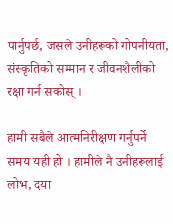पार्नुपर्छ, जसले उनीहरूको गोपनीयता, संस्कृतिको सम्मान र जीवनशैलीको रक्षा गर्न सकोस् ।

हामी सबैले आत्मनिरीक्षण गर्नुपर्ने समय यही हो । हामीले नै उनीहरूलाई लोभ, दया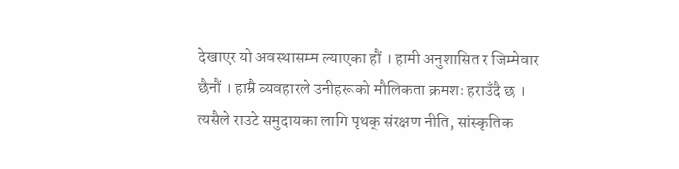देखाएर यो अवस्थासम्म ल्याएका हौं । हामी अनुशासित र जिम्मेवार छैनौं । हाम्रै व्यवहारले उनीहरूको मौलिकता क्रमशः हराउँदै छ । त्यसैले राउटे समुदायका लागि पृथक् संरक्षण नीति, सांस्कृतिक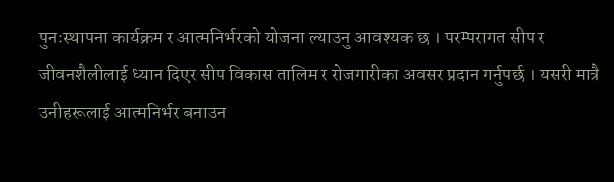पुनःस्थापना कार्यक्रम र आत्मनिर्भरको योजना ल्याउनु आवश्यक छ । परम्परागत सीप र जीवनशैलीलाई ध्यान दिएर सीप विकास तालिम र रोजगारीका अवसर प्रदान गर्नुपर्छ । यसरी मात्रै उनीहरूलाई आत्मनिर्भर बनाउन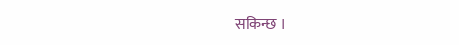सकिन्छ ।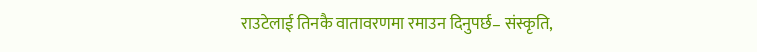राउटेलाई तिनकै वातावरणमा रमाउन दिनुपर्छ– संस्कृति,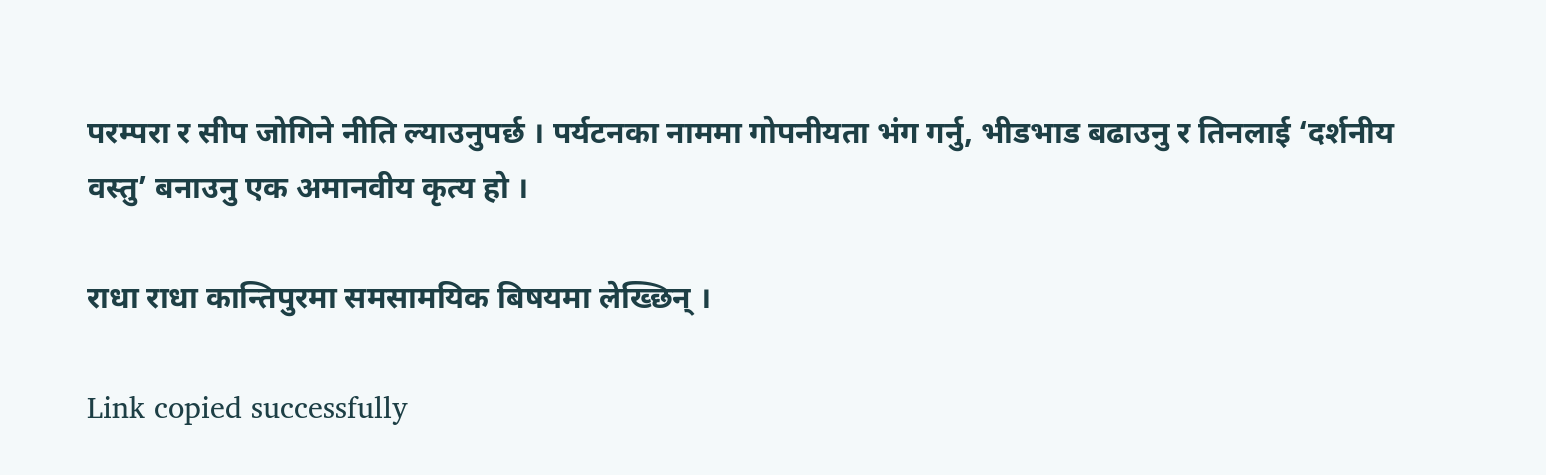परम्परा र सीप जोगिने नीति ल्याउनुपर्छ । पर्यटनका नाममा गोपनीयता भंग गर्नु, भीडभाड बढाउनु र तिनलाई ‘दर्शनीय वस्तु’ बनाउनु एक अमानवीय कृत्य हो ।

राधा राधा कान्तिपुरमा समसामयिक बिषयमा लेख्छिन् ।

Link copied successfully